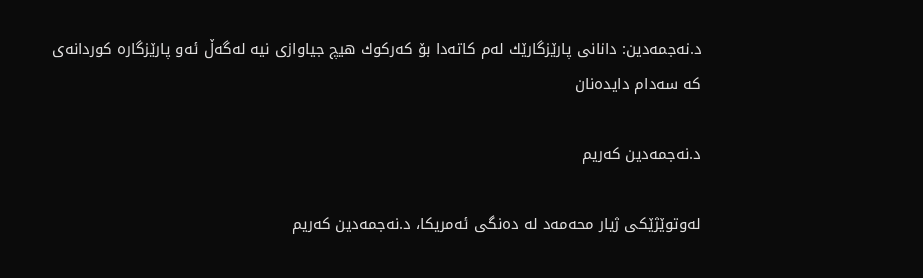د.نه‌جمه‌دین: دانانی پارێزگارێك له‌م كاته‌دا بۆ كه‌ركوك هیچ جیاوازی نیه‌ له‌گه‌ڵ ئه‌و پارێزگارە كوردانه‌ی كه‌ سه‌دام دایده‌نان

د.نه‌جمه‌دین كه‌ریم

له‌وتوێژێكی ژیار محه‌مه‌د له‌ ده‌نگی ئه‌مریكا، د.نه‌جمه‌دین كه‌ریم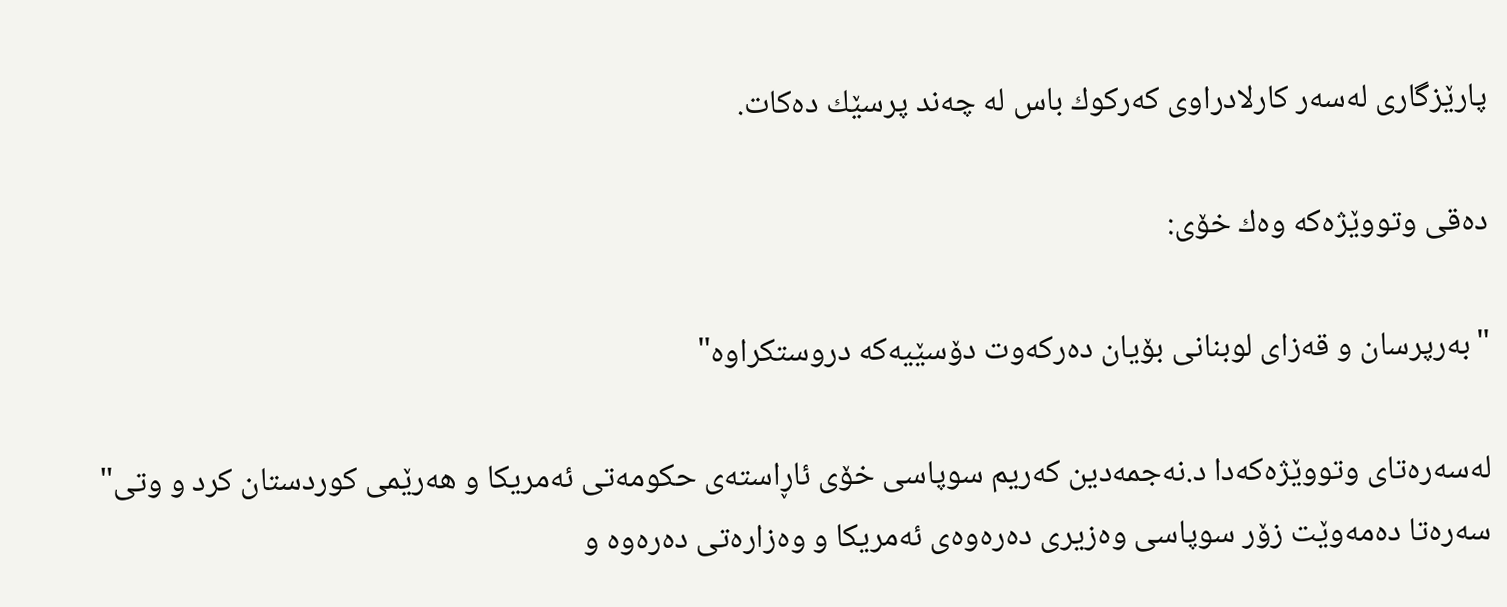پارێزگاری له‌سه‌ر كارلادراوی كه‌ركوك باس له‌ چه‌ند پرسێك ده‌كات.

ده‌قی وتووێژه‌كه‌ وه‌ك خۆی:

"به‌رپرسان و قه‌زای لوبنانی بۆیان ده‌ركه‌وت دۆسێیه‌كه‌ دروستكراوه‌"

له‌سه‌ره‌تای وتووێژه‌كه‌دا د.نه‌جمه‌دین كه‌ریم سوپاسی خۆی ئاڕاسته‌ی حكومه‌تی ئه‌مریكا و هه‌رێمی كوردستان كرد و وتی" سه‌ره‌تا ده‌مه‌وێت زۆر سوپاسی وه‌زیری ده‌ره‌وه‌ی ئه‌مریكا و وه‌زاره‌تی ده‌ره‌وه‌ و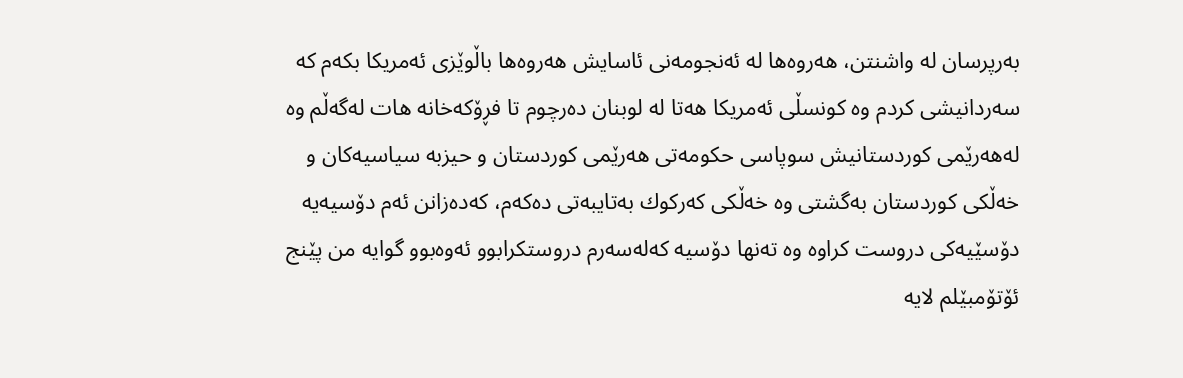به‌رپرسان له‌ واشنتن، هه‌روه‌ها له‌ ئه‌نجومه‌نی ئاسایش هه‌روه‌ها باڵوێزی ئه‌مریكا بكه‌م كه‌ سه‌ردانیشی كردم وه‌ كونسڵی ئه‌مریكا هه‌تا له‌ لوبنان ده‌رچوم تا فڕۆكه‌خانه‌ هات له‌گه‌ڵم وه‌ له‌هه‌رێمی كوردستانیش سوپاسی حكومه‌تی هه‌رێمی كوردستان و حیزبه‌ سیاسیه‌كان و خه‌ڵكی كوردستان به‌گشتی وه‌ خه‌ڵكی كه‌ركوك به‌تایبه‌تی ده‌كه‌م، كه‌ده‌زانن ئه‌م دۆسیه‌یه‌ دۆسێیه‌كی دروست كراوه‌ وه‌ ته‌نها دۆسیه‌ كه‌له‌سه‌رم دروستكرابوو ئه‌وه‌بوو گوایه‌ من پێنج ئۆتۆمبێلم لایه‌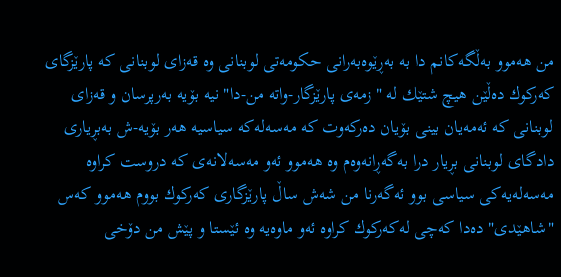من هه‌موو به‌ڵگه‌كانم دا به‌ به‌ڕێوه‌به‌رانی حكومه‌تی لوبنانی وه‌ قه‌زای لوبنانی كه‌ پارێزگای كه‌ركوك ده‌ڵێن هیچ شتێك له‌ "زمه‌ی پارێزگار-واته‌ من-دا" نیه‌ بۆیه‌ به‌رپرسان و قه‌زای لوبنانی كه‌ ئه‌مه‌یان بینی بۆیان ده‌ركه‌وت كه‌ مه‌سه‌له‌كه‌ سیاسیه‌ هه‌ر بۆیه‌-ش به‌بڕیاری دادگای لوبنانی بڕیار درا به‌گه‌ڕانه‌وه‌م وه‌ هه‌موو ئه‌و مه‌سه‌لانه‌ی كه‌ دروست كراوه‌ مه‌سه‌له‌یه‌كی سیاسی بوو ئه‌گه‌رنا من شه‌ش ساڵ پارێزگاری كه‌ركوك بووم هه‌موو كه‌س "شاهێدی" ده‌دا كه‌چی له‌كه‌ركوك كراوه‌ ئه‌و ماوه‌یه‌ وه‌ ئێستا و پێش من دۆخی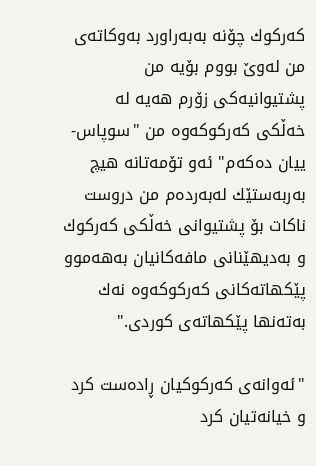كه‌ركوك چۆنه‌ به‌به‌راورد به‌وكاته‌ی من له‌وێ بووم بۆیه‌ من پشتیوانیه‌كی زۆرم هه‌یه‌ له‌ خه‌ڵكی كه‌ركوكه‌وه‌ من "سوپاس-ییان ده‌كه‌م" ئه‌و تۆمه‌تانه‌ هیچ به‌ربه‌ستێك له‌به‌رده‌م من دروست ناكات بۆ پشتیوانی خه‌ڵكی كه‌ركوك و به‌دیهێنانی مافه‌كانیان به‌هه‌موو پێكهاته‌كانی كه‌ركوكه‌وه‌ نه‌ك به‌ته‌نها پێكهاته‌ی كوردی."

"ئه‌وانه‌ی كه‌ركوكیان ڕاده‌ست كرد و خیانه‌تیان كرد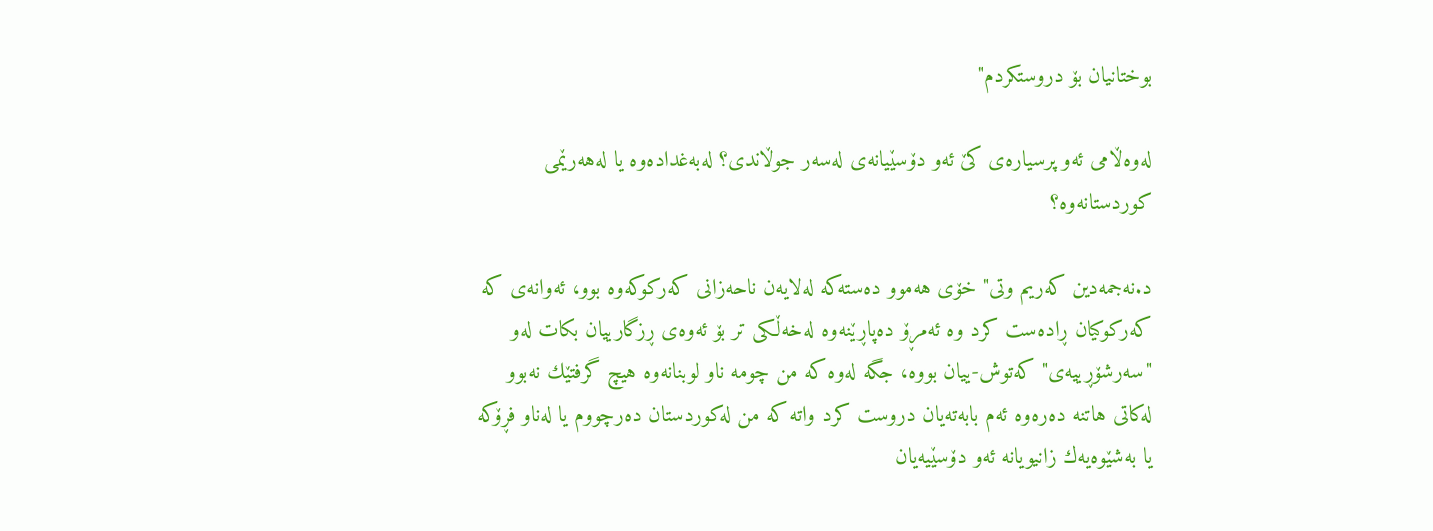بوختانیان بۆ دروستكردم"

له‌وه‌ڵامی ئه‌و پرسیاره‌ی كێ ئه‌و دۆسێیانه‌ی له‌سه‌ر جوڵاندی؟ له‌به‌غداده‌وه‌ یا له‌هه‌رێمی كوردستانه‌وه‌؟

د.نه‌جمه‌دین كه‌ریم وتی" خۆی هه‌موو ده‌سته‌كه‌ له‌لایه‌ن ناحه‌زانی كه‌ركوكه‌وه‌ بوو، ئه‌وانه‌ی كه‌ كه‌ركوكیان ڕاده‌ست كرد وه‌ ئه‌مڕۆ ده‌پاڕێنه‌وه‌ له‌خه‌ڵكی تر بۆ ئه‌وه‌ی ڕزگارییان بكات له‌و "سه‌رشۆڕییه‌ی" كه‌توش-ییان بووه‌، جگه‌ له‌وه‌ كه‌ من چومه‌ ناو لوبنانه‌وه‌ هیچ گرفتێك نه‌بوو له‌كاتی هاتنه‌ ده‌ره‌وه‌ ئه‌م بابه‌ته‌یان دروست كرد واته‌ كه‌ من له‌كوردستان ده‌رچووم یا له‌ناو فڕۆكه‌ یا به‌شێوه‌یه‌ك زانیویانه‌ ئه‌و دۆسێیه‌یان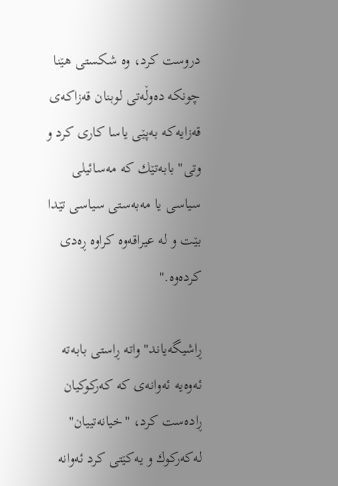دروست كرد، وه‌ شكستی هێنا چونكه‌ ده‌وڵه‌تی لوبنان قه‌زاكه‌ی قه‌زایه‌كه‌ به‌پێی یاسا كاری كرد و وتی" بابه‌تێك كه‌ مه‌سائیلی سیاسی یا مه‌به‌ستی سیاسی تێدا بێت و له‌ عیراقه‌وه‌ كراوه‌ ڕه‌دی كرده‌وه‌."

ڕاشیگه‌یاند" واته‌ ڕاستی بابه‌ته‌ ئه‌وه‌یه‌ ئه‌وانه‌ی كه‌ كه‌ركوكیان ڕاده‌ست كرد، "خیانه‌تییان" له‌كه‌ركوك و یه‌كێتی كرد ئه‌وانه‌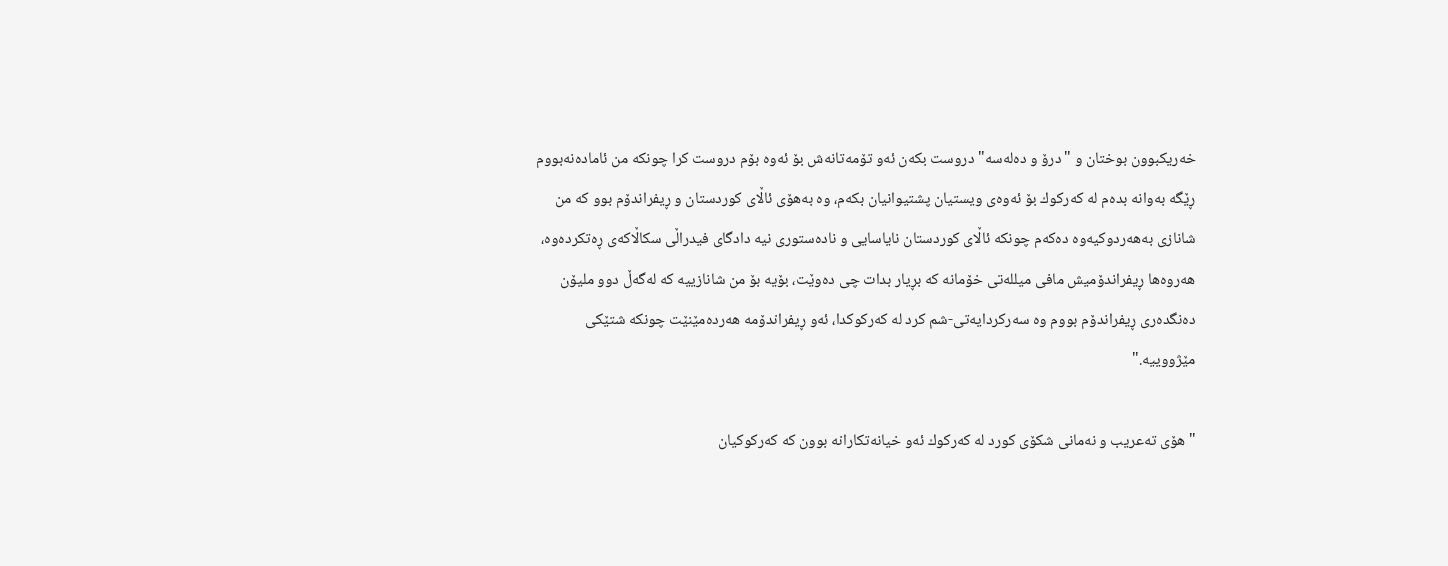خه‌ریكبوون بوختان و "درۆ و ده‌له‌سه‌" دروست بكه‌ن ئه‌و تۆمه‌تانه‌ش بۆ ئه‌وه‌ بۆم دروست كرا چونكه‌ من ئاماده‌نه‌بووم ڕێگه‌ به‌وانه‌ بده‌م له‌ كه‌ركوك بۆ ئه‌وه‌ی ویستیان پشتیوانیان بكه‌م، وه‌ به‌هۆی ئاڵای كوردستان و ڕیفراندۆم بوو كه‌ من شانازی به‌هه‌ردوكیه‌وه‌ ده‌كه‌م چونكه‌ ئاڵای كوردستان نایاسایی و ناده‌ستوری نیه‌ دادگای فیدراڵی سكاڵاكه‌ی ڕه‌تكرده‌وه‌، هه‌روه‌ها ڕیفراندۆمیش مافی میلله‌تی خۆمانه‌ كه‌ بڕیار بدات چی ده‌وێت، بۆیه‌ بۆ من شانازییه‌ كه‌ له‌گه‌ڵ دوو ملیۆن ده‌نگده‌ری ڕیفراندۆم بووم وه‌ سه‌ركردایه‌تی-شم كرد له‌ كه‌ركوكدا، ئه‌و ڕیفراندۆمه‌ هه‌رده‌مێنێت چونكه‌ شتێكی مێژووییه‌."

" هۆی ته‌عریب و نه‌مانی شكۆی كورد له كه‌ركوك ئه‌و خیانه‌تكارانه‌ بوون كه‌ كه‌ركوكیان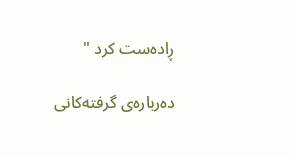ڕاده‌ست كرد "

ده‌رباره‌ی گرفته‌كانی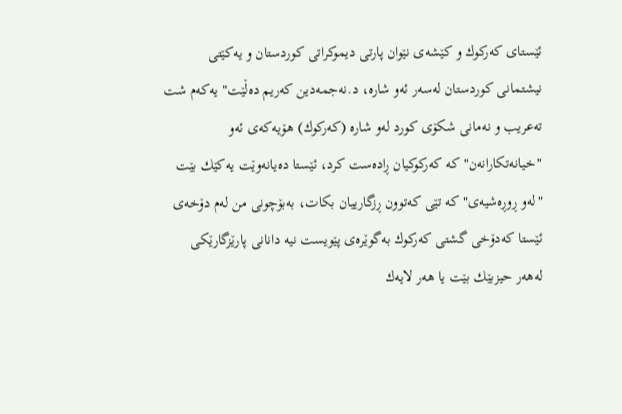ئێستای كه‌ركوك و كێشه‌ی نێوان پارتی دیموكراتی كوردستان و یه‌كێتی نیشتمانی كوردستان له‌سه‌ر ئه‌و شاره‌، د.نه‌جمه‌دین كه‌ریم ده‌ڵێت" یه‌كه‌م شت ته‌عریب و نه‌مانی شكۆی كورد له‌و شاره‌ (كه‌ركوك) هۆیه‌كه‌ی ئه‌و "خیانه‌تكارانه‌ن" كه‌ كه‌ركوكیان ڕاده‌ست كرد، ئێستا ده‌یانه‌وێت یه‌كێك بێت "له‌و ڕوڕه‌شیه‌ی" كه‌ تێی كه‌توون ڕزگارییان بكات، به‌بۆچونی من له‌م دۆخه‌ی ئێستا كه‌دۆخی گشتی كه‌ركوك به‌گوێره‌ی پێویست نیه‌ دانانی پارێزگارێكی له‌هه‌ر حیزبێك بێت یا هه‌ر لایه‌ك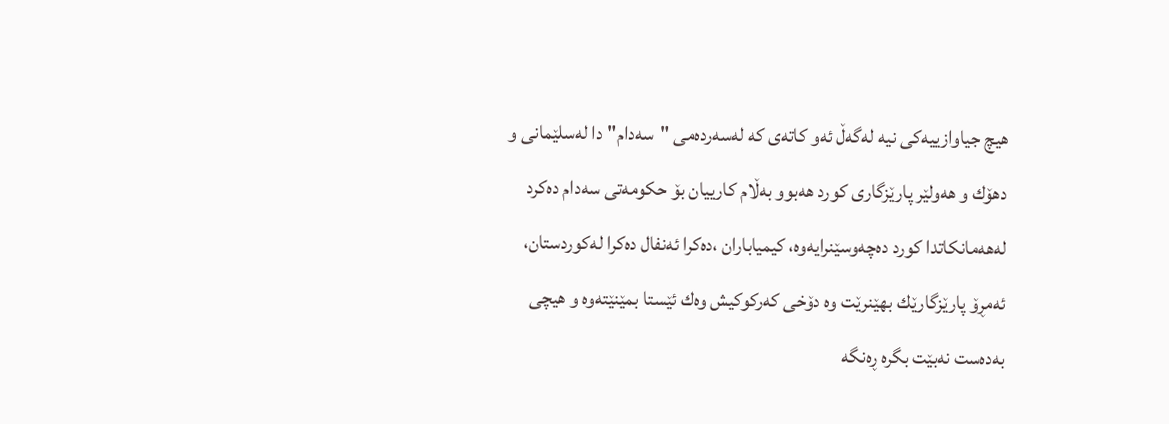هیچ جیاوازییه‌كی نیه‌ له‌گه‌ڵ ئه‌و كاته‌ی كه‌ له‌سه‌رده‌می "سه‌دام"دا له‌سلێمانی و دهۆك و هه‌ولێر پارێزگاری كورد هه‌بوو به‌ڵام كارییان بۆ حكومه‌تی سه‌دام ده‌كرد له‌هه‌مانكاتدا كورد ده‌چه‌وسێنرایه‌وه‌، كیمیاباران ،ده‌كرا ئه‌نفال ده‌كرا له‌كوردستان، ئه‌مڕۆ پارێزگارێك بهێنرێت وه‌ دۆخی كه‌ركوكیش وه‌ك ئێستا بمێنێته‌وه‌ و هیچی به‌ده‌ست نه‌بێت بگره‌ ڕه‌نگه‌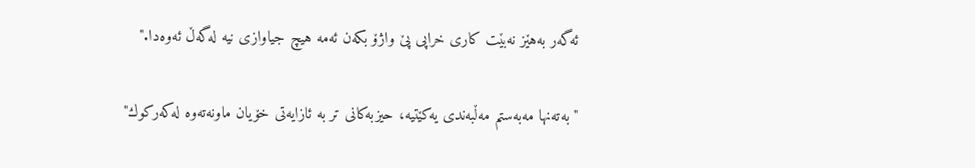ئه‌گه‌ر به‌هێز نه‌بێت كاری خراپی پێ واژۆ بكه‌ن ئه‌مه‌ هیچ جیاوازی نیه‌ له‌گه‌ڵ ئه‌وه‌دا."

"به‌ته‌نها مه‌به‌ستم مه‌ڵبه‌ندی یه‌كێتیه‌، حیزبه‌كانی تر به‌ ئازایه‌تی خۆیان ماونه‌ته‌وه‌ له‌كه‌ركوك"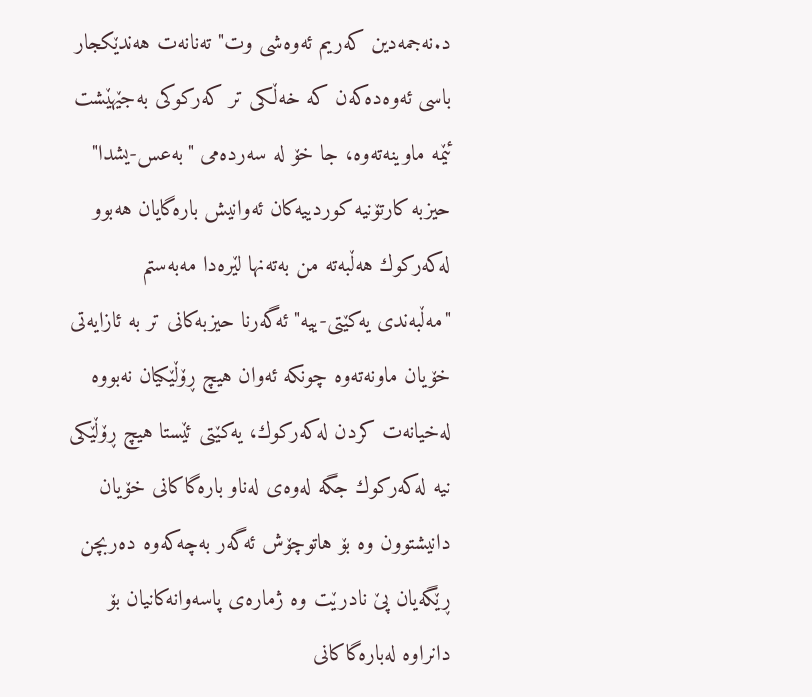د.نه‌جمه‌دین كه‌ریم ئه‌وه‌شی وت" ته‌نانه‌ت هه‌ندێكجار باسی ئه‌وه‌ده‌كه‌ن كه‌ خه‌ڵكی تر كه‌ركوكی به‌جێهێشت ئێمه‌ ماوینه‌ته‌وه‌، جا خۆ له‌ سه‌رده‌می "به‌عس-یشدا" حیزبه‌ كارتۆنیه‌ كوردییه‌كان ئه‌وانیش باره‌گایان هه‌بوو له‌كه‌ركوك هه‌ڵبه‌ته‌ من به‌ته‌نها لێره‌دا مه‌به‌ستم "مه‌ڵبه‌ندی یه‌كێتی-ییه‌" ئه‌گه‌رنا حیزبه‌كانی تر به‌ ئازایه‌تی خۆیان ماونه‌ته‌وه‌ چونكه‌ ئه‌وان هیچ ڕۆڵێكیان نه‌بووه‌ له‌خیانه‌ت كردن له‌كه‌ركوك، یه‌كێتی ئێستا هیچ ڕۆڵێكی نیه‌ له‌كه‌ركوك جگه‌ له‌وه‌ی له‌ناو باره‌گاكانی خۆیان دانیشتوون وه‌ بۆ هاتوچۆش ئه‌گه‌ر به‌چه‌كه‌وه‌ ده‌ربچن ڕێگه‌یان پێ نادرێت وه‌ ژماره‌ی پاسه‌وانه‌كانیان بۆ دانراوه‌ له‌باره‌گاكانی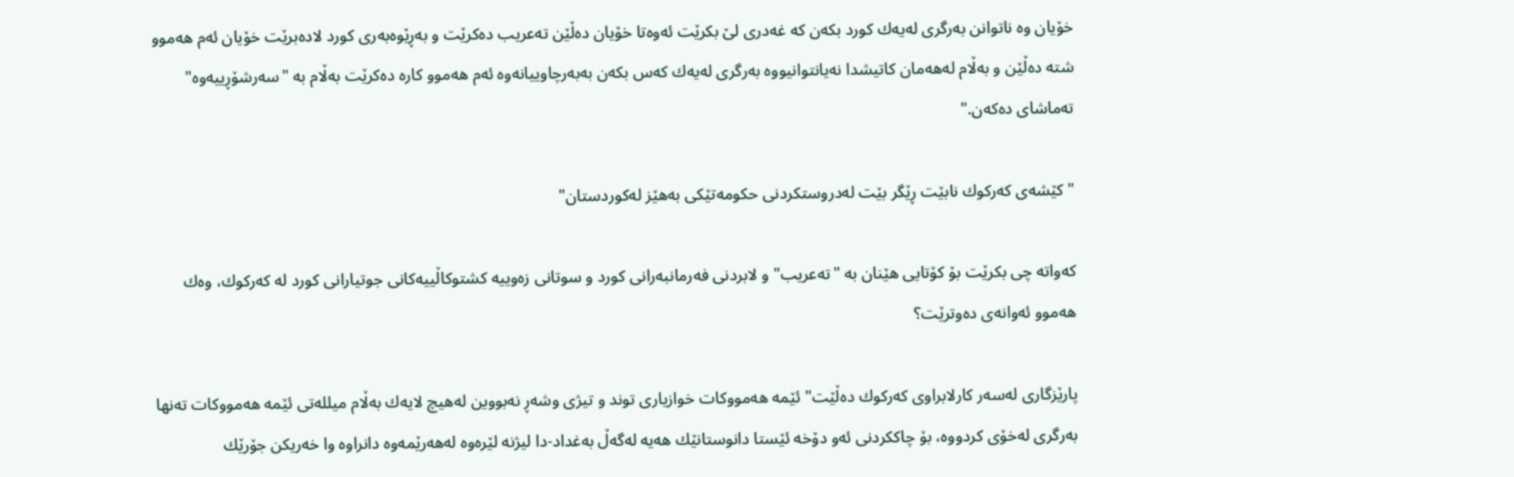خۆیان وه‌ ناتوانن به‌رگری له‌یه‌ك كورد بكه‌ن كه‌ غه‌دری لێ بكرێت ئه‌وه‌تا خۆیان ده‌ڵێن ته‌عریب ده‌كرێت و به‌ڕێوه‌به‌ری كورد لاده‌برێت خۆیان ئه‌م هه‌موو شته‌ ده‌ڵێن و به‌ڵام له‌هه‌مان كاتیشدا نه‌یانتوانیووه‌ به‌رگری له‌یه‌ك كه‌س بكه‌ن به‌به‌رچاوییانه‌وه‌ ئه‌م هه‌موو كاره‌ ده‌كرێت به‌ڵام به‌ "سه‌رشۆڕییه‌وه" ته‌ماشای ده‌كه‌ن."

"كێشه‌ی كه‌ركوك نابێت ڕێگر بێت له‌دروستكردنی حكومه‌تێكی به‌هێز له‌كوردستان"

كه‌واته‌ چی بكرێت بۆ كۆتایی هێنان به‌ "ته‌عریب" و لابردنی فه‌رمانبه‌رانی كورد و سوتانی زه‌وییه‌ كشتوكاڵییه‌كانی جوتیارانی كورد له‌ كه‌ركوك، وه‌ك هه‌موو ئه‌وانه‌ی ده‌وترێت؟

پارێزگاری له‌سه‌ر كارلابراوی كه‌ركوك ده‌ڵێت" ئێمه‌ هه‌مووكات خوازیاری توند و تیژی وشه‌ڕ نه‌بووین له‌هیچ لایه‌ك به‌ڵام میلله‌تی ئێمه‌ هه‌مووكات ته‌نها به‌رگری له‌خۆی كردووه‌، بۆ چاككردنی ئه‌و دۆخه‌ ئێستا دانوستانێك هه‌یه‌ له‌گه‌ڵ به‌غداد-دا لیژنه‌ لێره‌وه‌ له‌هه‌رێمه‌وه‌ دانراوه‌ وا خه‌ریكن جۆرێك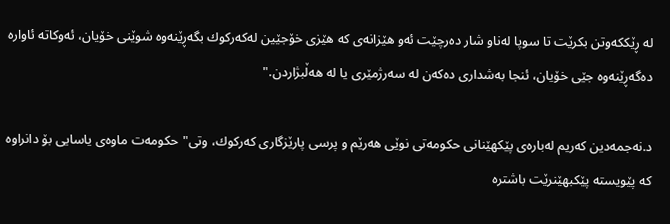له‌ ڕێككه‌وتن بكرێت تا سوپا له‌ناو شار ده‌رچێت ئه‌و هێزانه‌ی كه‌ هێزی خۆجێین له‌كه‌ركوك بگه‌ڕێنه‌وه‌ شوێنی خۆیان، ئه‌وكاته‌ ئاواره‌ ده‌گه‌ڕێنه‌وه‌ جێی خۆیان، ئنجا به‌شداری ده‌كه‌ن له‌ سه‌رژمێری یا له‌ هه‌ڵبژاردن."

د.نه‌جمه‌دین كه‌ریم له‌باره‌ی پێكهێنانی حكومه‌تی نوێی هه‌رێم و پرسی پارێزگاری كه‌ركوك، وتی" حكومه‌ت ماوه‌ی یاسایی بۆ دانراوه‌ كه‌ پێویسته‌ پێكبهێنرێت باشتره‌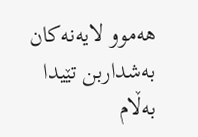هه‌موو لایه‌نه‌كان به‌شداربن تێیدا به‌ڵام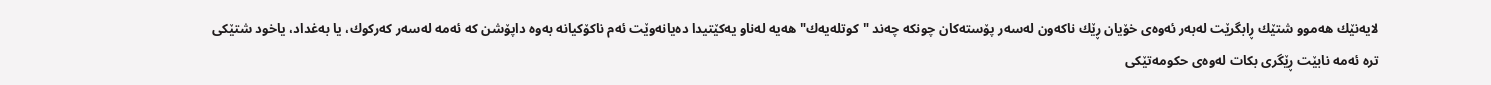لایه‌نێك هه‌موو شتێك ڕابگرێت له‌به‌ر ئه‌وه‌ی خۆیان ڕێك ناكه‌ون له‌سه‌ر پۆسته‌كان چونكه‌ چه‌ند "كوتله‌یه‌ك" هه‌یه‌ له‌ناو یه‌كێتیدا ده‌یانه‌وێت ئه‌م ناكۆكیانه‌ به‌وه‌ داپۆشن كه‌ ئه‌مه‌ له‌سه‌ر كه‌ركوك، یا به‌غداد، یاخود شتێكی تره‌ ئه‌مه‌ نابێت ڕێگری بكات له‌وه‌ی حكومه‌تێكی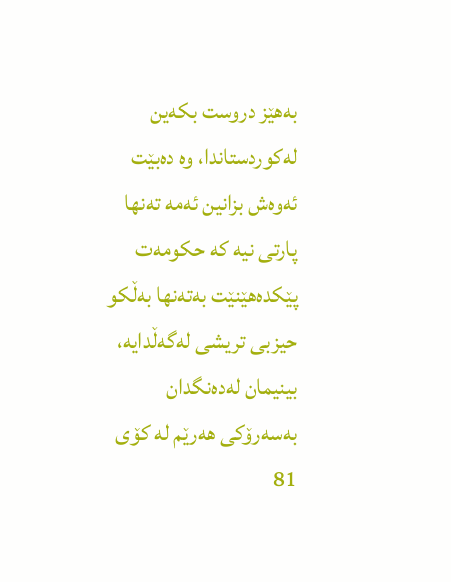به‌هێز دروست بكه‌ین له‌كوردستاندا، وه‌ ده‌بێت ئه‌وه‌ش بزانین ئه‌مه‌ ته‌نها پارتی نیه‌ كه‌ حكومه‌ت پێكده‌هێنێت به‌ته‌نها به‌ڵكو حیزبی تریشی له‌گه‌ڵدایه‌، بینیمان له‌ده‌نگدان به‌سه‌رۆكی هه‌رێم له‌ كۆی 81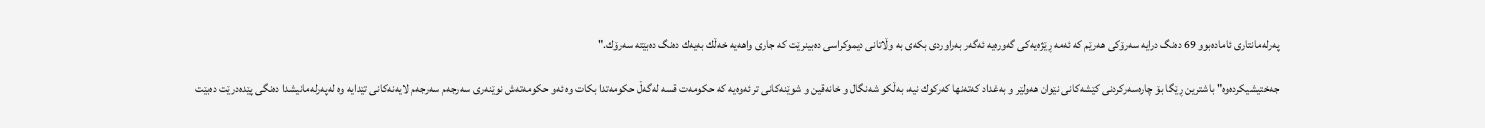په‌رله‌مانتاری ئاماده‌بوو 69 ده‌نگ درایه‌ سه‌رۆكی هه‌رێم كه‌ ئه‌مه‌ ڕێژه‌یه‌كی گه‌وره‌یه‌ ئه‌گه‌ر به‌راوردی بكه‌ی به‌ وڵاتانی دیموكراسی ده‌بینرێت كه‌ جاری واهه‌یه‌ خه‌ڵك به‌یه‌ك ده‌نگ ده‌بێته‌ سه‌رۆك."

جه‌ختیشیكرده‌وه‌" باشترین ڕێگا بۆ چاره‌سه‌ركردنی كێشه‌كانی نێوان هه‌ولێر و به‌غداد كه‌ته‌نها كه‌ركوك نیه‌، به‌ڵكو شه‌نگال و خانه‌قین و شوێنه‌كانی تر ئه‌وه‌یه‌ كه‌ حكومه‌ت قسه‌ له‌گه‌ڵ حكومه‌تدا بكات وه‌ ئه‌و حكومه‌ته‌ش نوێنه‌ری سه‌رجه‌م سه‌رجه‌م لایه‌نه‌كانی تێدایه‌ وه‌ له‌په‌رله‌مانیشدا ده‌نگی پێده‌درێت ده‌بێت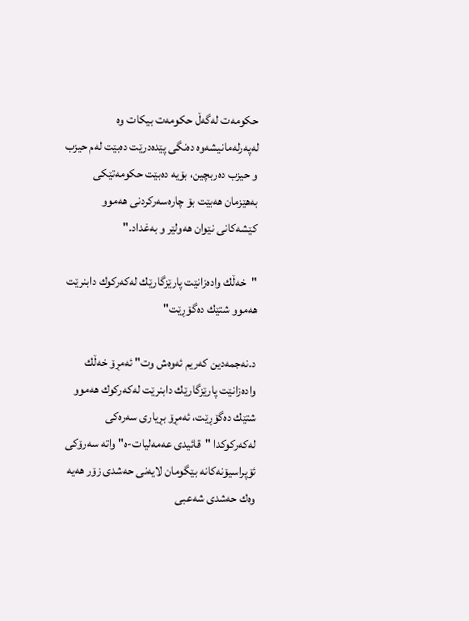حكومه‌ت له‌گه‌ڵ حكومه‌ت بیكات وه‌ له‌په‌رله‌مانیشه‌وه‌ ده‌نگی پێده‌درێت ده‌بێت له‌م حیزب و حیزب ده‌ربچین، بۆیه‌ ده‌بێت حكومه‌تێكی به‌هێزمان هه‌بێت بۆ چاره‌سه‌ركردنی هه‌موو كێشه‌كانی نێوان هه‌ولێر و به‌غداد."

"خه‌ڵك واده‌زانێت پارێزگارێك له‌كه‌ركوك دابنرێت هه‌موو شتێك ده‌گۆڕێت"

د.نه‌جمه‌دین كه‌ریم ئه‌وه‌ش وت" ئه‌مڕۆ خه‌ڵك واده‌زانێت پارێزگارێك دابنرێت له‌كه‌ركوك هه‌موو شتێك ده‌گۆڕێت، ئه‌مڕۆ بڕیاری سه‌ره‌كی له‌كه‌ركوكدا "قائیدی عه‌مه‌لیات-ه‌" واته‌ سه‌رۆكی ئۆپراسیۆنه‌كانه‌ بێگومان لایه‌نی حه‌شدی زۆر هه‌یه‌ وه‌ك حه‌شدی شه‌عبی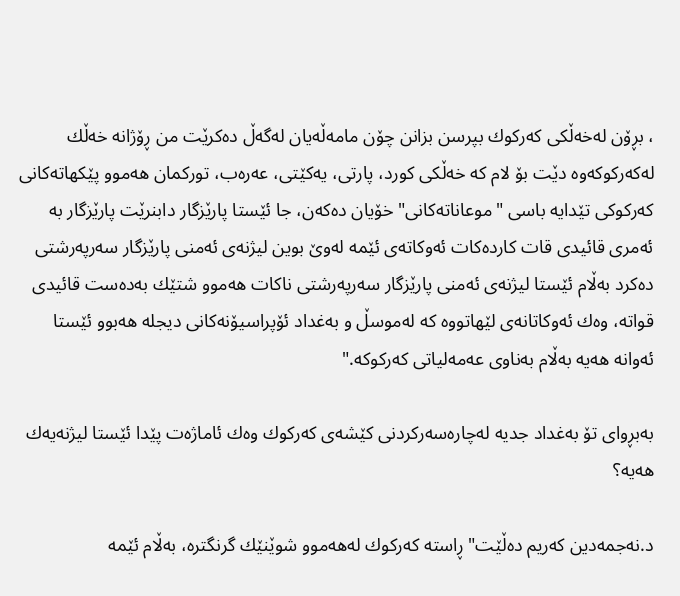، بڕۆن له‌خه‌ڵكی كه‌ركوك بپرسن بزانن چۆن مامه‌ڵه‌یان له‌گه‌ڵ ده‌كرێت من ڕۆژانه‌ خه‌ڵك له‌كه‌ركوكه‌وه‌ دێت بۆ لام كه‌ خه‌ڵكی كورد، پارتی، یه‌كێتی، عه‌ره‌ب، توركمان هه‌موو پێكهاته‌كانی كه‌ركوكی تێدایه‌ باسی "موعاناته‌كانی" خۆیان ده‌كه‌ن، جا ئێستا پارێزگار دابنرێت پارێزگار به‌ ئه‌مری قائیدی قات كارده‌كات ئه‌وكاته‌ی ئێمه‌ له‌وێ بوین لیژنه‌ی ئه‌منی پارێزگار سه‌رپه‌رشتی ده‌كرد به‌ڵام ئێستا لیژنه‌ی ئه‌منی پارێزگار سه‌رپه‌رشتی ناكات هه‌موو شتێك به‌ده‌ست قائیدی قواته‌، وه‌ك ئه‌وكاتانه‌ی لێهاتووه‌ كه‌ له‌موسڵ و به‌غداد ئۆپراسیۆنه‌كانی دیجله‌ هه‌بوو ئێستا ئه‌وانه‌ هه‌یه‌ به‌ڵام به‌ناوی عه‌مه‌لیاتی كه‌ركوكه‌."

به‌بڕوای تۆ به‌غداد جدیه‌ له‌چاره‌سه‌ركردنی كێشه‌ی كه‌ركوك وه‌ك ئاماژه‌ت پێدا ئێستا لیژنه‌یه‌ك هه‌یه‌؟

د.نه‌جمه‌دین كه‌ریم ده‌ڵێت" ڕاسته‌ كه‌ركوك له‌هه‌موو شوێنێك گرنگتره‌، به‌ڵام ئێمه‌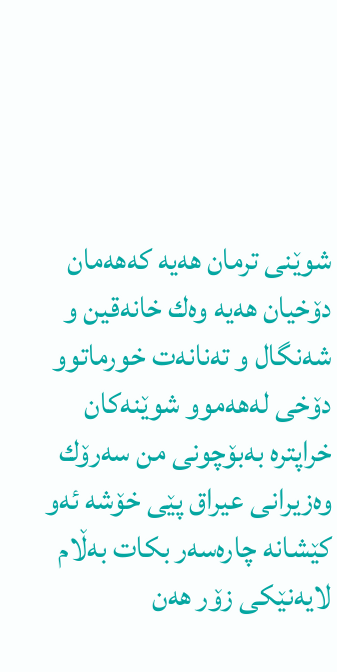شوێنی ترمان هه‌یه‌ كه‌هه‌مان دۆخیان هه‌یه‌ وه‌ك خانه‌قین و شه‌نگال و ته‌نانه‌ت خورماتوو دۆخی له‌هه‌موو شوێنه‌كان خراپتره‌ به‌بۆچونی من سه‌رۆك وه‌زیرانی عیراق پێی خۆشه‌ ئه‌و كێشانه‌ چاره‌سه‌ر بكات به‌ڵام لایه‌نێكی زۆر هه‌ن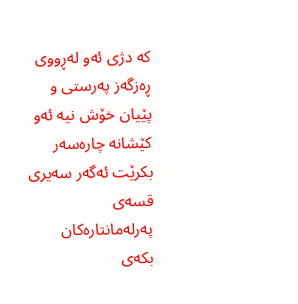كه‌ دژی ئه‌و له‌ڕووی ڕه‌زگه‌ز په‌رستی و پێیان خۆش نیه‌ ئه‌و كێشانه‌ چاره‌سه‌ر بكرێت ئه‌گه‌ر سه‌یری قسه‌ی په‌رله‌مانتاره‌كان بكه‌ی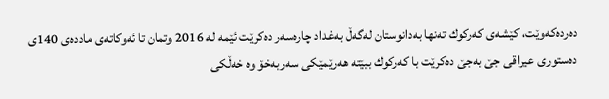ده‌رده‌كه‌وێت، كێشه‌ی كه‌ركوك ته‌نها به‌دانوستان له‌گه‌ڵ به‌غداد چاره‌سه‌ر ده‌كرێت ئێمه‌ له‌ 2016 وتمان تا ئه‌وكاته‌ی مادده‌ی 140ی ده‌ستوری عیراقی جێ به‌جێ ده‌كرێت با كه‌ركوك ببێته‌ هه‌رێمێكی سه‌ربه‌خۆ وه‌ خه‌ڵكی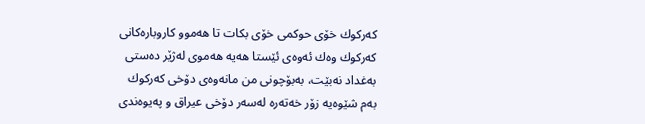كه‌ركوك خۆی حوكمی خۆی بكات تا هه‌موو كاروباره‌كانی كه‌ركوك وه‌ك ئه‌وه‌ی ئێستا هه‌یه‌ هه‌موی له‌ژێر ده‌ستی به‌غداد نه‌بێت، به‌بۆچونی من مانه‌وه‌ی دۆخی كه‌ركوك به‌م شێوه‌یه‌ زۆر خه‌ته‌ره‌ له‌سه‌ر دۆخی عیراق و په‌یوه‌ندی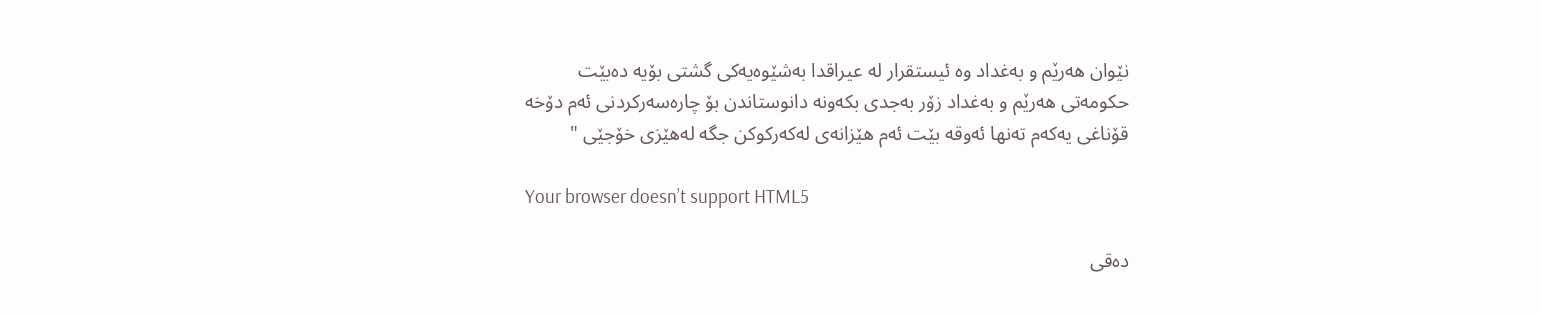نێوان هه‌رێم و به‌غداد وه‌ ئیستقرار له‌ عیراقدا به‌شێوه‌یه‌كی گشتی بۆیه‌ ده‌بێت حكومه‌تی هه‌رێم و به‌غداد زۆر به‌جدی بكه‌ونه‌ دانوستاندن بۆ چاره‌سه‌ركردنی ئه‌م دۆخه‌ قۆناغی یه‌كه‌م ته‌نها ئه‌وقه‌ بێت ئه‌م هێزانه‌ی له‌كه‌ركوكن جگه‌ له‌هێزی خۆجێی "

Your browser doesn’t support HTML5

ده‌قی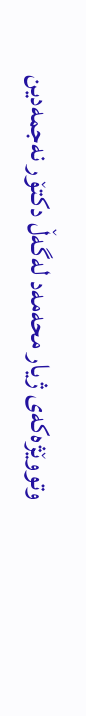وتووێژه‌كه‌ی ژیار محه‌مه‌د له‌گه‌ڵ دكتۆر نه‌جمه‌دین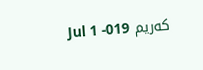كه‌ریم Jul 1 -019